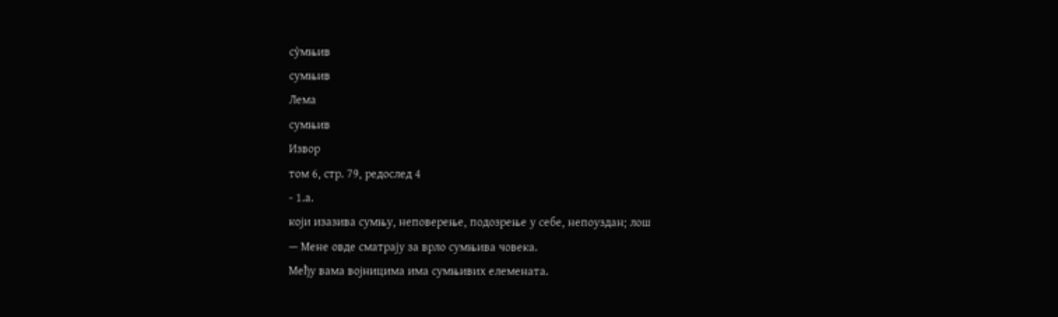су̀мњив
сумњив
Лема
сумњив
Извор
том 6, стр. 79, редослед 4
- 1.а.
који изазива сумњу, неповерење, подозрење у себе, непоуздан; лош
— Мене овде сматрају за врло сумњива човека.
Међу вама војницима има сумњивих елемената.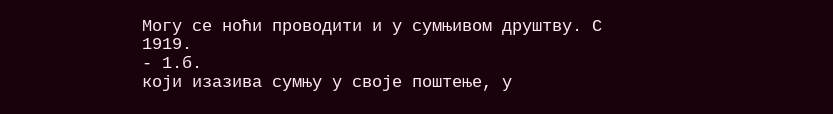Могу се ноћи проводити и у сумњивом друштву. С 1919.
- 1.б.
који изазива сумњу у своје поштење, у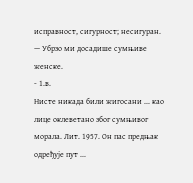исправност, сигурност; несигуран.
— Убрзо ми досадише сумњиве женске.
- 1.в.
Нисте никада били жигосани ... као лице оклеветано због сумњивог морала. Лит. 1957. Он пас предњак одређује пут ...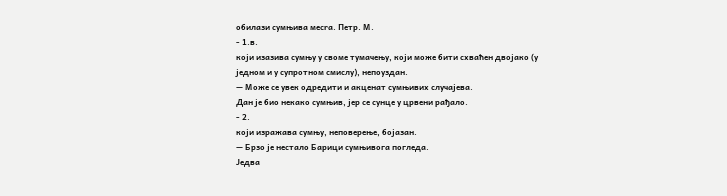обилази сумњива месrа. Петр. М.
- 1.в.
који изазива сумњу у своме тумачењу, који може бити схваћен двојако (у једном и у супротном смислу), непоуздан.
— Може се увек одредити и акценат сумњивих случајева.
Дан је био некако сумњив, јер се сунце у црвени рађало.
- 2.
који изражава сумњу, неповерење, бојазан.
— Брзо је нестало Барици сумњивога погледа.
Једва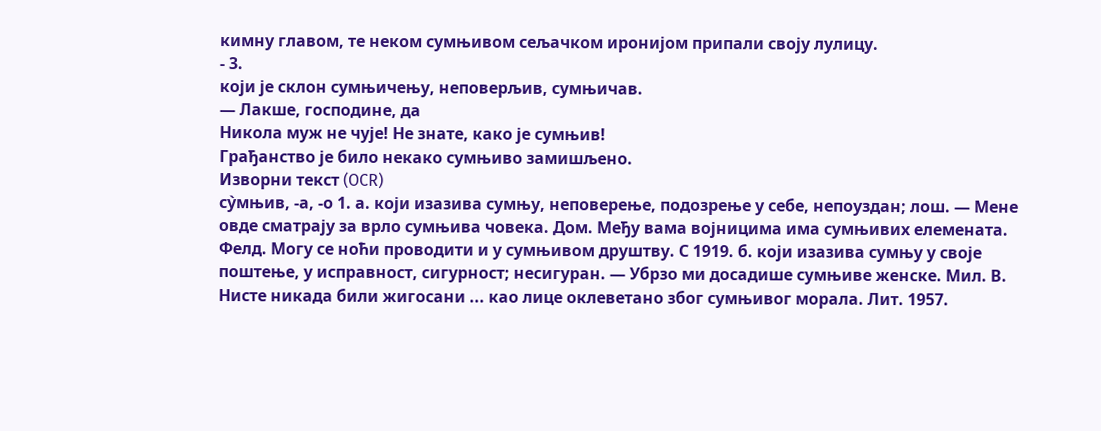кимну главом, те неком сумњивом сељачком иронијом припали своју лулицу.
- 3.
који је склон сумњичењу, неповерљив, сумњичав.
— Лакше, господине, да
Никола муж не чује! Не знате, како је сумњив!
Грађанство је било некако сумњиво замишљено.
Изворни текст (OCR)
су̀мњив, -а, -о 1. а. који изазива сумњу, неповерење, подозрење у себе, непоуздан; лош. — Мене овде сматрају за врло сумњива човека. Дом. Међу вама војницима има сумњивих елемената. Фелд. Могу се ноћи проводити и у сумњивом друштву. С 1919. б. који изазива сумњу у своје поштење, у исправност, сигурност; несигуран. — Убрзо ми досадише сумњиве женске. Мил. В. Нисте никада били жигосани ... као лице оклеветано због сумњивог морала. Лит. 1957.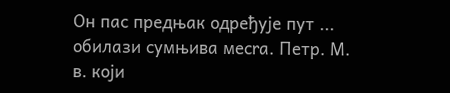Он пас предњак одређује пут ... обилази сумњива месrа. Петр. М. в. који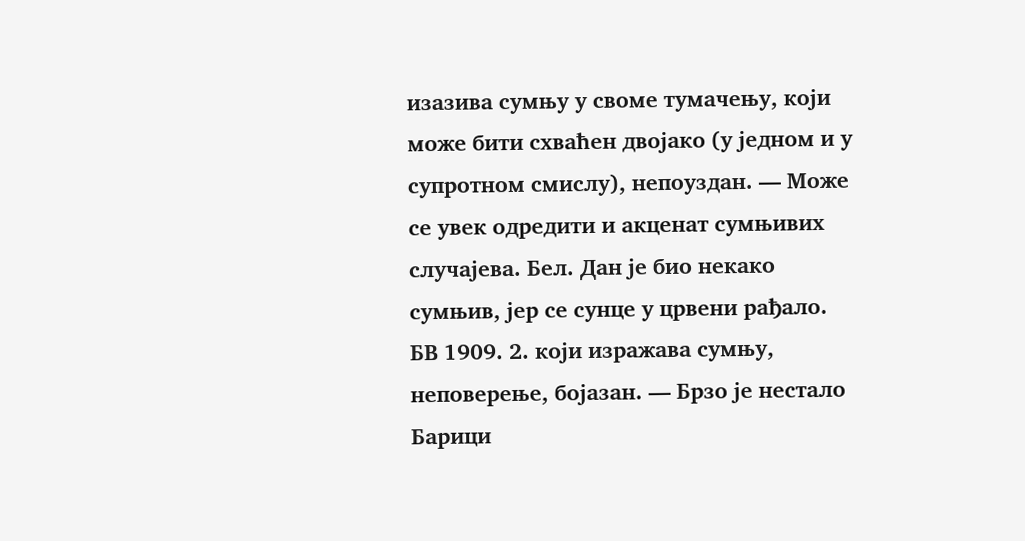изазива сумњу у своме тумачењу, који може бити схваћен двојако (у једном и у супротном смислу), непоуздан. — Може се увек одредити и акценат сумњивих случајева. Бел. Дан је био некако сумњив, јер се сунце у црвени рађало. БВ 1909. 2. који изражава сумњу, неповерење, бојазан. — Брзо је нестало Барици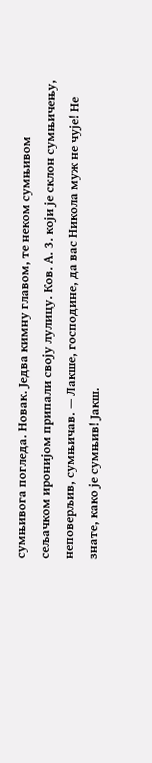сумњивога погледа. Новак. Једва кимну главом, те неком сумњивом сељачком иронијом припали своју лулицу. Ков. А. 3. који је склон сумњичењу, неповерљив, сумњичав. — Лакше, господине, да вас Никола муж не чује! Не знате, како је сумњив! Јакш.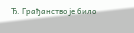Ђ. Грађанство је било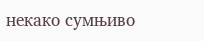некако сумњиво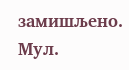замишљено. Мул.